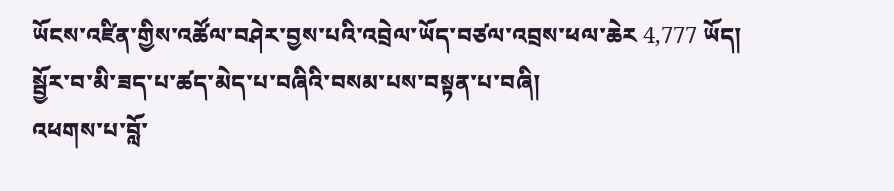ཡོངས་འཛིན་གྱིས་འཚོལ་བཤེར་བྱས་པའི་འབྲེལ་ཡོད་བཙལ་འབྲས་ཕལ་ཆེར 4,777 ཡོད།
སྦྱོར་བ་མི་ཟད་པ་ཚད་མེད་པ་བཞིའི་བསམ་པས་བསྟན་པ་བཞི།
འཕགས་པ་བློ་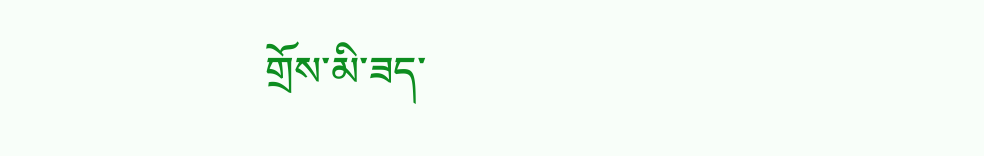གྲོས་མི་ཟད་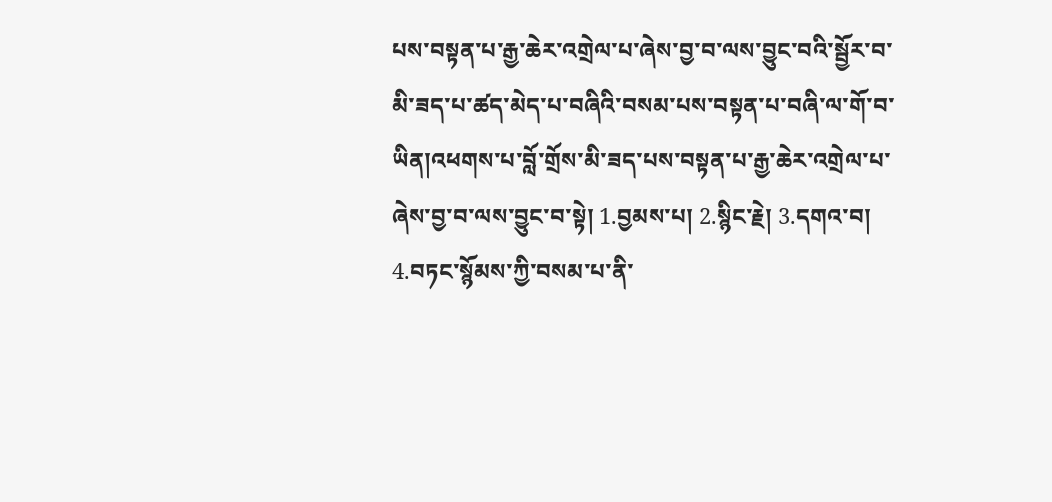པས་བསྟན་པ་རྒྱ་ཆེར་འགྲེལ་པ་ཞེས་བྱ་བ་ལས་བྱུང་བའི་སྦྱོར་བ་མི་ཟད་པ་ཚད་མེད་པ་བཞིའི་བསམ་པས་བསྟན་པ་བཞི་ལ་གོ་བ་ཡིན།འཕགས་པ་བློ་གྲོས་མི་ཟད་པས་བསྟན་པ་རྒྱ་ཆེར་འགྲེལ་པ་ཞེས་བྱ་བ་ལས་བྱུང་བ་སྟེ། 1.བྱམས་པ། 2.སྙིང་རྗེ། 3.དགའ་བ། 4.བཏང་སྙོམས་ཀྱི་བསམ་པ་ནི་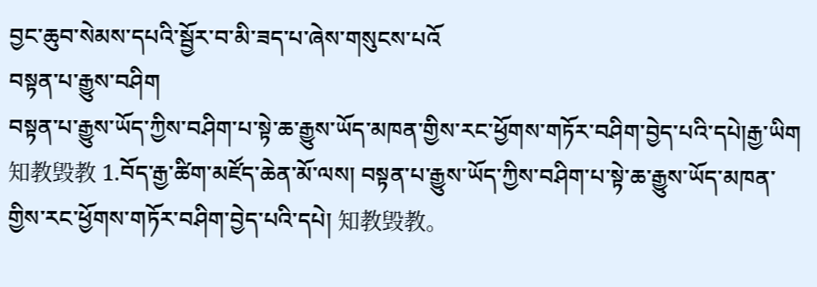བྱང་ཆུབ་སེམས་དཔའི་སྦྱོར་བ་མི་ཟད་པ་ཞེས་གསུངས་པའོ
བསྟན་པ་རྒྱུས་བཤིག
བསྟན་པ་རྒྱུས་ཡོད་ཀྱིས་བཤིག་པ་སྟེ་ཆ་རྒྱུས་ཡོད་མཁན་གྱིས་རང་ཕྱོགས་གཏོར་བཤིག་བྱེད་པའི་དཔེ།རྒྱ་ཡིག 知教毁教 1.བོད་རྒྱ་ཚིག་མཛོད་ཆེན་མོ་ལས། བསྟན་པ་རྒྱུས་ཡོད་ཀྱིས་བཤིག་པ་སྟེ་ཆ་རྒྱུས་ཡོད་མཁན་གྱིས་རང་ཕྱོགས་གཏོར་བཤིག་བྱེད་པའི་དཔེ། 知教毁教。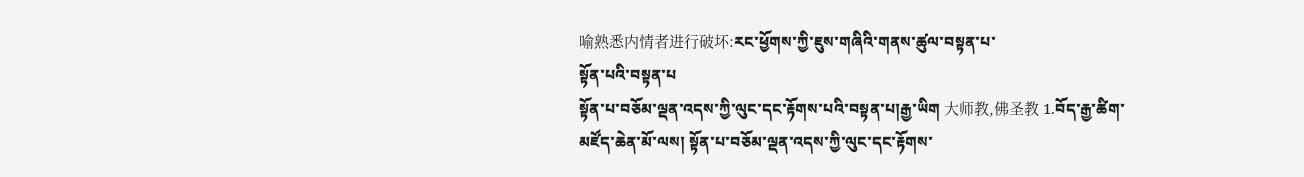喻熟悉内情者进行破坏:རང་ཕྱོགས་ཀྱི་ཇུས་གཞིའི་གནས་ཚུལ་བསྟན་པ་
སྟོན་པའི་བསྟན་པ
སྟོན་པ་བཅོམ་ལྡན་འདས་ཀྱི་ལུང་དང་རྟོགས་པའི་བསྟན་པ།རྒྱ་ཡིག 大师教,佛圣教 1.བོད་རྒྱ་ཚིག་མཛོད་ཆེན་མོ་ལས། སྟོན་པ་བཅོམ་ལྡན་འདས་ཀྱི་ལུང་དང་རྟོགས་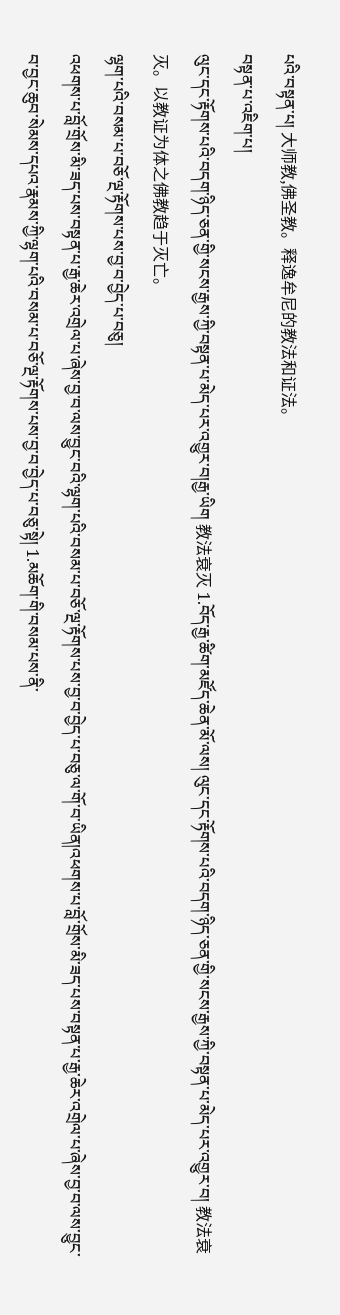པའི་བསྟན་པ། 大师教,佛圣教。释逸牟尼的教法和证法。
བསྟན་པ་འཇིག་པ།
ལུང་དང་རྟོགས་པའི་བདག་ཉིད་ཅན་གྱི་སངས་རྒྱས་ཀྱི་བསྟན་པ་མེད་པར་འགྱུར་བ།རྒྱ་ཡིག 教法衰灭 1.བོད་རྒྱ་ཚིག་མཛོད་ཆེན་མོ་ལས། ལུང་དང་རྟོགས་པའི་བདག་ཉིད་ཅན་གྱི་སངས་རྒྱས་ཀྱི་བསྟན་པ་མེད་པར་འགྱུར་བ། 教法衰灭。以教证为体之佛教趋于灭亡。
ལྷག་པའི་བསམ་པ་བཅོ་ལྔ་རྟོགས་པས་བྱ་བ་བྱེད་པ་བཅུ།
འཕགས་པ་བློ་གྲོས་མི་ཟད་པས་བསྟན་པ་རྒྱ་ཆེར་འགྲེལ་པ་ཞེས་བྱ་བ་ལས་བྱུང་བའི་ལྷག་པའི་བསམ་པ་བཅོ་ལྔ་རྟོགས་པས་བྱ་བ་བྱེད་པ་བཅུ་ལ་གོ་བ་ཡིན།འཕགས་པ་བློ་གྲོས་མི་ཟད་པས་བསྟན་པ་རྒྱ་ཆེར་འགྲེལ་པ་ཞེས་བྱ་བ་ལས་བྱུང་བ་བྱང་ཆུབ་སེམས་དཔའ་རྣམས་ཀྱི་ལྷག་པའི་བསམ་པ་བཅོ་ལྔ་རྟོགས་པས་བྱ་བ་བྱེད་པ་བཅུ་སྟེ། 1.མཆོག་གི་བསམ་པས་ནི་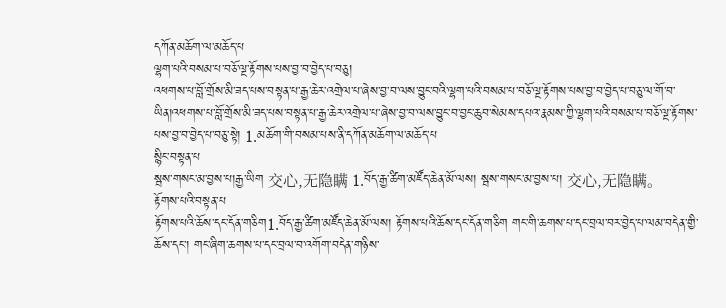དཀོན་མཆོག་ལ་མཆོད་པ
ལྷག་པའི་བསམ་པ་བཅོ་ལྔ་རྟོགས་པས་བྱ་བ་བྱེད་པ་བཅུ།
འཕགས་པ་བློ་གྲོས་མི་ཟད་པས་བསྟན་པ་རྒྱ་ཆེར་འགྲེལ་པ་ཞེས་བྱ་བ་ལས་བྱུང་བའི་ལྷག་པའི་བསམ་པ་བཅོ་ལྔ་རྟོགས་པས་བྱ་བ་བྱེད་པ་བཅུ་ལ་གོ་བ་ཡིན།འཕགས་པ་བློ་གྲོས་མི་ཟད་པས་བསྟན་པ་རྒྱ་ཆེར་འགྲེལ་པ་ཞེས་བྱ་བ་ལས་བྱུང་བ་བྱང་ཆུབ་སེམས་དཔའ་རྣམས་ཀྱི་ལྷག་པའི་བསམ་པ་བཅོ་ལྔ་རྟོགས་པས་བྱ་བ་བྱེད་པ་བཅུ་སྟེ། 1.མཆོག་གི་བསམ་པས་ནི་དཀོན་མཆོག་ལ་མཆོད་པ
སྙིང་བསྟན་པ
སྦས་གསང་མ་བྱས་པ།རྒྱ་ཡིག 交心,无隐瞒 1.བོད་རྒྱ་ཚིག་མཛོད་ཆེན་མོ་ལས། སྦས་གསང་མ་བྱས་པ། 交心,无隐瞒。
རྟོགས་པའི་བསྟན་པ
རྟོགས་པའི་ཆོས་དང་དོན་གཅིག1.བོད་རྒྱ་ཚིག་མཛོད་ཆེན་མོ་ལས། རྟོགས་པའི་ཆོས་དང་དོན་གཅིག གང་གི་ཆགས་པ་དང་བྲལ་བར་བྱེད་པ་ལམ་བདེན་གྱི་ཆོས་དང་། གང་ཞིག་ཆགས་པ་དང་བྲལ་བ་འགོག་བདེན་གཉིས་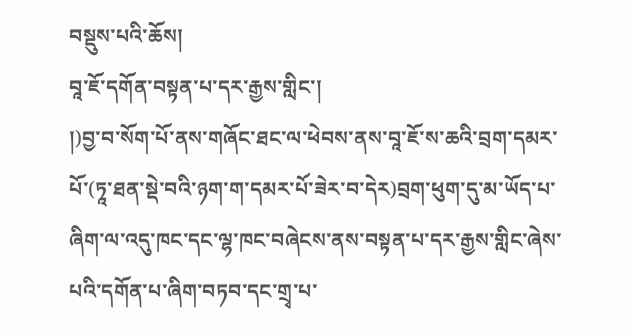བསྡུས་པའི་ཆོས།
བཱ་ཇོ་དགོན་བསྟན་པ་དར་རྒྱས་གླིང་།
།)བྱ་བ་སོག་པོ་ནས་གཞོང་ཐང་ལ་ཕེབས་ནས་བཱ་ཇོ་ས་ཆའི་བྲག་དམར་པོ་(ཏཱ་ཐན་སྡེ་བའི་ཉག་ག་དམར་པོ་ཟེར་བ་དེར)བྲག་ཕུག་དུ་མ་ཡོད་པ་ཞིག་ལ་འདུ་ཁང་དང་ལྷ་ཁང་བཞེངས་ནས་བསྟན་པ་དར་རྒྱས་གླིང་ཞེས་པའི་དགོན་པ་ཞིག་བཏབ་དང་གྲྭ་པ་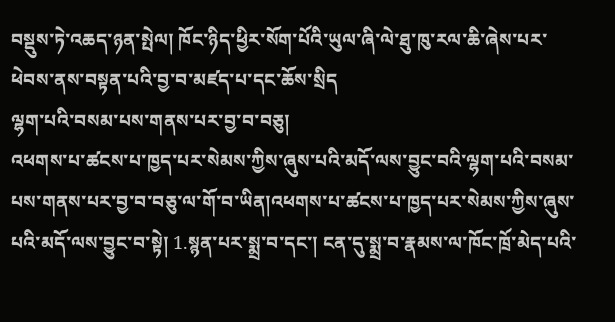བསྡུས་ཏེ་འཆད་ཉན་སྤེལ། ཁོང་ཉིད་ཕྱིར་སོག་པོའི་ཡུལ་ཞི་ལེ་ཐུ་ཁུ་རལ་ཆི་ཞེས་པར་ཕེབས་ནས་བསྟན་པའི་བྱ་བ་མཛད་པ་དང་ཆོས་སྲིད
ལྷག་པའི་བསམ་པས་གནས་པར་བྱ་བ་བཅུ།
འཕགས་པ་ཚངས་པ་ཁྱད་པར་སེམས་ཀྱིས་ཞུས་པའི་མདོ་ལས་བྱུང་བའི་ལྷག་པའི་བསམ་པས་གནས་པར་བྱ་བ་བཅུ་ལ་གོ་བ་ཡིན།འཕགས་པ་ཚངས་པ་ཁྱད་པར་སེམས་ཀྱིས་ཞུས་པའི་མདོ་ལས་བྱུང་བ་སྟེ། 1.སྙན་པར་སྨྲ་བ་དང་། ངན་དུ་སྨྲ་བ་རྣམས་ལ་ཁོང་ཁྲོ་མེད་པའི་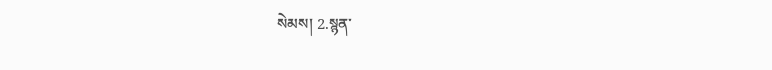སེམས། 2.སྙན་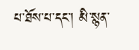པ་ཐོས་པ་དང་། མི་སྙན་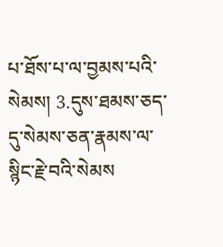པ་ཐོས་པ་ལ་བྱམས་པའི་སེམས། 3.དུས་ཐམས་ཅད་དུ་སེམས་ཅན་རྣམས་ལ་སྙིང་རྗེ་བའི་སེམས